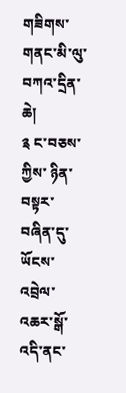གཟིགས་གནང་མི་ལུ་བཀའ་དྲིན་ཆེ།
༉ ང་བཅས་ཀྱིས་ ཉིན་བསྟར་བཞིན་དུ་
ཡོངས་འབྲེལ་འཆར་སྒོ་འདི་ནང་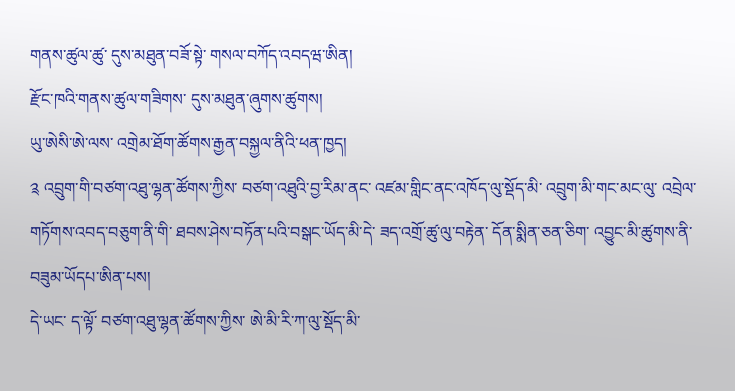གནས་ཚུལ་ཚུ་ དུས་མཐུན་བཟོ་སྟེ་ གསལ་བཀོད་འབདཝ་ཨིན།
རྫོང་ཁའི་གནས་ཚུལ་གཟིགས་ དུས་མཐུན་ཞུགས་ཚུགས།
ཡུ་ཨེསི་ཨེ་ལས་ འགྲེམ་ཐོག་ཚོགས་རྒྱན་བསྐྱལ་ནིའི་ཕན་ཁྱད།
༉ འབྲུག་གི་བཙག་འཐུ་ལྷན་ཚོགས་ཀྱིས་ བཙག་འཐུའི་བྱ་རིམ་ནང་ འཛམ་གླིང་ནང་འཁོད་ལུ་སྡོད་མི་ འབྲུག་མི་གང་མང་ལུ་ འབྲེལ་གཏོགས་འབད་བཅུག་ནི་གི་ ཐབས་ཤེས་བཏོན་པའི་བསྒང་ཡོད་མི་དེ་ ཟད་འགྲོ་ཚུ་ལུ་བརྟེན་ དོན་སྨིན་ཅན་ཅིག་ འབྱུང་མི་ཚུགས་ནི་བཟུམ་ཡོདཔ་ཨིན་པས།
དེ་ཡང་ ད་ལྟོ་ བཙག་འཐུ་ལྷན་ཚོགས་ཀྱིས་ ཨེ་མི་རི་ཀ་ལུ་སྡོད་མི་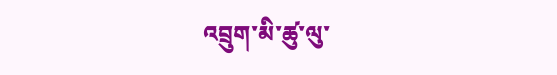འབྲུག་མི་ཚུ་ལུ་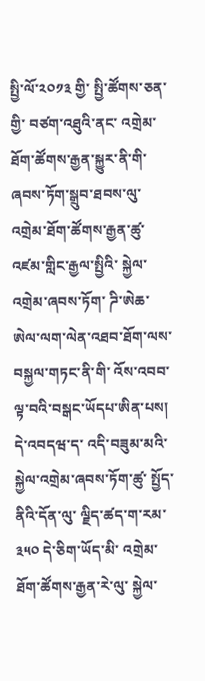སྤྱི་ལོ་༢༠༡༣ གྱི་ སྤྱི་ཚོགས་ཅན་གྱི་ བཙག་འཐུའི་ནང་ འགྲེམ་ཐོག་ཚོགས་རྒྱན་སྐྱུར་ནི་གི་ ཞབས་ཏོག་སྒྲུབ་ཐབས་ལུ་ འགྲེམ་ཐོག་ཚོགས་རྒྱན་ཚུ་ འཛམ་གླིང་རྒྱལ་སྤྱིའི་ སྐྱེལ་འགྲེམ་ཞབས་ཏོག་ ཌི་ཨེཆ་ཨེལ་ལག་ལེན་འཐབ་ཐོག་ལས་ བསྐྱལ་གཏང་ནི་གི་ འོས་འབབ་ལྟ་བའི་བསྒང་ཡོདཔ་ཨིན་པས།
དེ་འབདཝ་ད་ འདི་བཟུམ་མའི་ སྐྱེལ་འགྲེམ་ཞབས་ཏོག་ཚུ་ སྤྱོད་ནིའི་དོན་ལུ་ ལྗིད་ཚད་ག་རམ་༣༥༠ དེ་ཅིག་ཡོད་མི་ འགྲེམ་ཐོག་ཚོགས་རྒྱན་རེ་ལུ་ སྐྱེལ་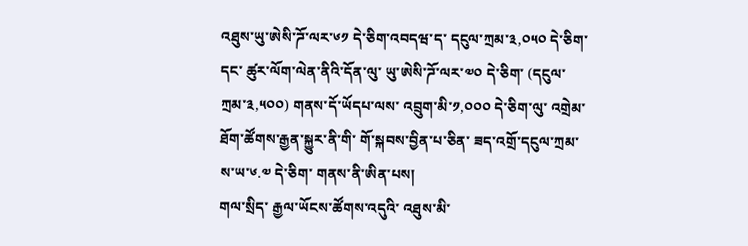འཐུས་ཡུ་ཨེསི་ཌོ་ལར་༦༡ དེ་ཅིག་འབདཝ་ད་ དངུལ་ཀྲམ་༣,༠༥༠ དེ་ཅིག་དང་ ཚུར་ལོག་ལེན་ནིའི་དོན་ལུ་ ཡུ་ཨེསི་ཌོ་ལར་༧༠ དེ་ཅིག་ (དངུལ་ཀྲམ་༣,༥༠༠) གནས་དོ་ཡོདཔ་ལས་ འབྲུག་མི་༡,༠༠༠ དེ་ཅིག་ལུ་ འགྲེམ་ཐོག་ཚོགས་རྒྱན་སྐྱུར་ནི་གི་ གོ་སྐབས་བྱིན་པ་ཅིན་ ཟད་འགྲོ་དངུལ་ཀྲམ་ས་ཡ་༦.༧ དེ་ཅིག་ གནས་ནི་ཨིན་པས།
གལ་སྲིད་ རྒྱལ་ཡོངས་ཚོགས་འདུའི་ འཐུས་མི་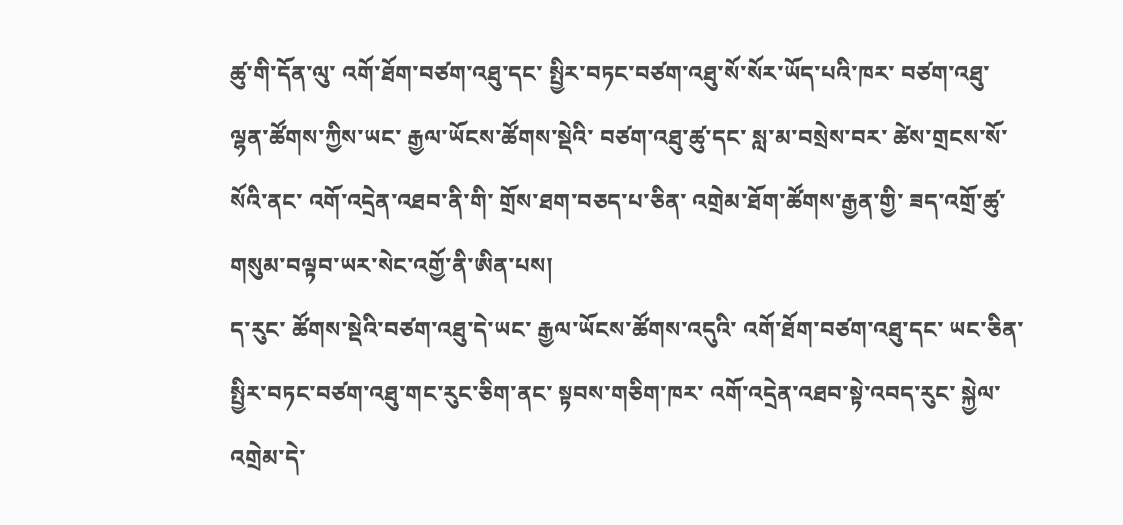ཚུ་གི་དོན་ལུ་ འགོ་ཐོག་བཙག་འཐུ་དང་ སྤྱིར་བཏང་བཙག་འཐུ་སོ་སོར་ཡོད་པའི་ཁར་ བཙག་འཐུ་ལྷན་ཚོགས་ཀྱིས་ཡང་ རྒྱལ་ཡོངས་ཚོགས་སྡེའི་ བཙག་འཐུ་ཚུ་དང་ སླ་མ་བསྲེས་བར་ ཚེས་གྲངས་སོ་སོའི་ནང་ འགོ་འདྲེན་འཐབ་ནི་གི་ གྲོས་ཐག་བཅད་པ་ཅིན་ འགྲེམ་ཐོག་ཚོགས་རྒྱན་གྱི་ ཟད་འགྲོ་ཚུ་ གསུམ་བལྟབ་ཡར་སེང་འགྱོ་ནི་ཨིན་པས།
ད་རུང་ ཚོགས་སྡེའི་བཙག་འཐུ་དེ་ཡང་ རྒྱལ་ཡོངས་ཚོགས་འདུའི་ འགོ་ཐོག་བཙག་འཐུ་དང་ ཡང་ཅིན་ སྤྱིར་བཏང་བཙག་འཐུ་གང་རུང་ཅིག་ནང་ སྟབས་གཅིག་ཁར་ འགོ་འདྲེན་འཐབ་སྟེ་འབད་རུང་ སྐྱེལ་འགྲེམ་དེ་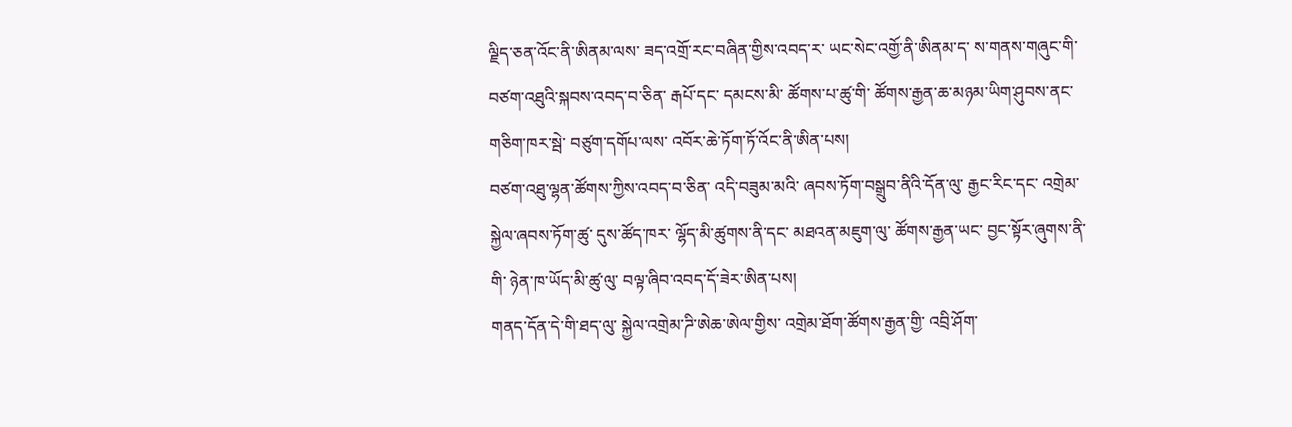ལྗིད་ཅན་འོང་ནི་ཨིནམ་ལས་ ཟད་འགྲོ་རང་བཞིན་གྱིས་འབད་ར་ ཡང་སེང་འགྱོ་ནི་ཨིནམ་ད་ ས་གནས་གཞུང་གི་ བཙག་འཐུའི་སྐབས་འབད་བ་ཅིན་ རྒཔོ་དང་ དམངས་མི་ ཚོགས་པ་ཚུ་གི་ ཚོགས་རྒྱན་ཆ་མཉམ་ཡིག་ཤུབས་ནང་ གཅིག་ཁར་སྦེ་ བཙུག་དགོཔ་ལས་ འབོར་ཆེ་ཏོག་ཏོ་འོང་ནི་ཨིན་པས།
བཙག་འཐུ་ལྷན་ཚོགས་ཀྱིས་འབད་བ་ཅིན་ འདི་བཟུམ་མའི་ ཞབས་ཏོག་བསྒྲུབ་ནིའི་དོན་ལུ་ རྒྱང་རིང་དང་ འགྲེམ་སྐྱེལ་ཞབས་ཏོག་ཚུ་ དུས་ཚོད་ཁར་ ལྷོད་མི་ཚུགས་ནི་དང་ མཐའན་མཇུག་ལུ་ ཚོགས་རྒྱན་ཡང་ བྱང་སྟོར་ཞུགས་ནི་གི་ ཉེན་ཁ་ཡོད་མི་ཚུ་ལུ་ བལྟ་ཞིབ་འབད་དོ་ཟེར་ཨིན་པས།
གནད་དོན་དེ་གི་ཐད་ལུ་ སྐྱེལ་འགྲེམ་ཌི་ཨེཆ་ཨེལ་གྱིས་ འགྲེམ་ཐོག་ཚོགས་རྒྱན་གྱི་ འབྲི་ཤོག་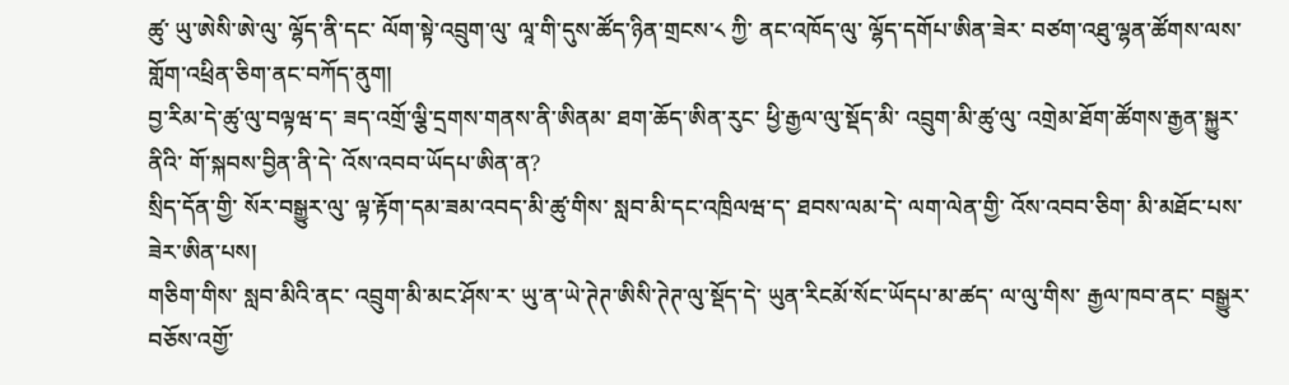ཚུ་ ཡུ་ཨེསི་ཨེ་ལུ་ ལྷོད་ནི་དང་ ལོག་སྟེ་འབྲུག་ལུ་ ལཱ་གི་དུས་ཚོད་ཉིན་གྲངས་༨ ཀྱི་ ནང་འཁོད་ལུ་ ལྷོད་དགོཔ་ཨིན་ཟེར་ བཙག་འཐུ་ལྷན་ཚོགས་ལས་ གློག་འཕྲིན་ཅིག་ནང་བཀོད་ནུག།
བྱ་རིམ་དེ་ཚུ་ལུ་བལྟཝ་ད་ ཟད་འགྲོ་ལྕི་དྲགས་གནས་ནི་ཨིནམ་ ཐག་ཆོད་ཨིན་རུང་ ཕྱི་རྒྱལ་ལུ་སྡོད་མི་ འབྲུག་མི་ཚུ་ལུ་ འགྲེམ་ཐོག་ཚོགས་རྒྱན་སྐྱུར་ནིའི་ གོ་སྐབས་བྱིན་ནི་དེ་ འོས་འབབ་ཡོདཔ་ཨིན་ན?
སྲིད་དོན་གྱི་ སོར་བསྒྱུར་ལུ་ ལྟ་རྟོག་དམ་ཟམ་འབད་མི་ཚུ་གིས་ སླབ་མི་དང་འཁྲིལཝ་ད་ ཐབས་ལམ་དེ་ ལག་ལེན་གྱི་ འོས་འབབ་ཅིག་ མི་མཐོང་པས་ཟེར་ཨིན་པས།
གཅིག་གིས་ སླབ་མིའི་ནང་ འབྲུག་མི་མང་ཤོས་ར་ ཡུ་ན་ཡེ་ཊེཊ་ཨིསི་ཊེཊ་ལུ་སྡོད་དེ་ ཡུན་རིངམོ་སོང་ཡོདཔ་མ་ཚད་ ལ་ལུ་གིས་ རྒྱལ་ཁབ་ནང་ བསྒྱུར་བཅོས་འགྱོ་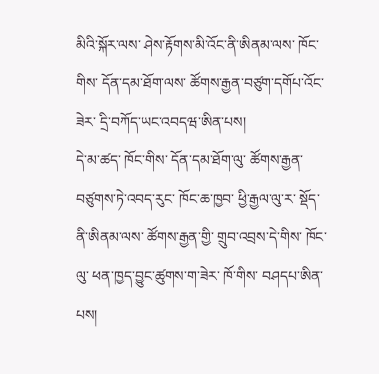མིའི་སྐོར་ལས་ ཤེས་རྟོགས་མི་འོང་ནི་ཨིནམ་ལས་ ཁོང་གིས་ དོན་དམ་ཐོག་ལས་ ཚོགས་རྒྱན་བཙུག་དགོཔ་འོང་ཟེར་ དྲི་བཀོད་ཡང་འབདཝ་ཨིན་པས།
དེ་མ་ཚད་ ཁོང་གིས་ དོན་དམ་ཐོག་ལུ་ ཚོགས་རྒྱན་བཙུགས་ཏེ་འབད་རུང་ ཁོང་ཆ་ཁྱབ་ ཕྱི་རྒྱལ་ལུ་ར་ སྡོད་ནི་ཨིནམ་ལས་ ཚོགས་རྒྱན་གྱི་ གྲུབ་འབྲས་དེ་གིས་ ཁོང་ལུ་ ཕན་ཁྱད་བྱུང་ཚུགས་ག་ཟེར་ ཁོ་གིས་ བཤདཔ་ཨིན་པས།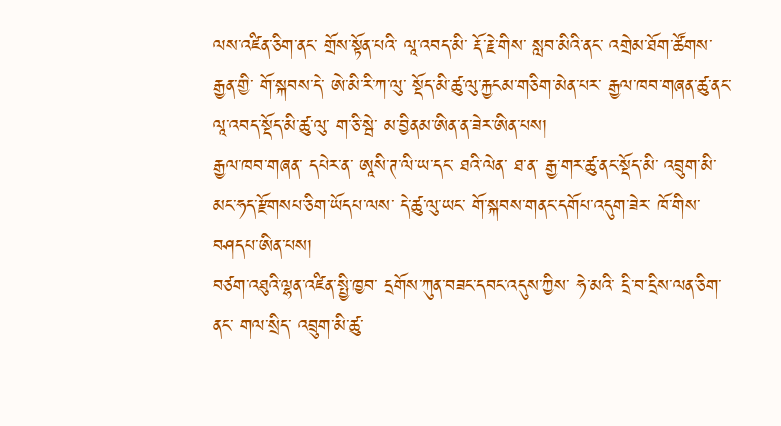ལས་འཛིན་ཅིག་ནང་ གྲོས་སྟོན་པའི་ ལཱ་འབད་མི་ རྡོ་རྗེ་གིས་ སླབ་མིའི་ནང་ འགྲེམ་ཐོག་ཚོགས་རྒྱན་གྱི་ གོ་སྐབས་དེ་ ཨེ་མི་རི་ཀ་ལུ་ སྡོད་མི་ཚུ་ལུ་རྐྱངམ་གཅིག་མེན་པར་ རྒྱལ་ཁབ་གཞན་ཚུ་ནང་ ལཱ་འབད་སྡོད་མི་ཚུ་ལུ་ ག་ཅི་སྦེ་ མ་བྱིནམ་ཨིན་ན་ཟེར་ཨིན་པས།
རྒྱལ་ཁབ་གཞན་ དཔེར་ན་ ཨཱསི་ཊ་ལི་ཡ་དང་ ཐའི་ལེན་ ཐ་ན་ རྒྱ་གར་ཚུ་ནང་སྡོད་མི་ འབྲུག་མི་མང་ཧད་རྫོགསཔ་ཅིག་ཡོདཔ་ལས་ དེ་ཚུ་ལུ་ཡང་ གོ་སྐབས་གནང་དགོཔ་འདུག་ཟེར་ ཁོ་གིས་ བཤདཔ་ཨིན་པས།
བཙག་འཐུའི་ལྷན་འཛིན་སྤྱི་ཁྱབ་ དྲགོས་ཀུན་བཟང་དབང་འདུས་ཀྱིས་ ཧེ་མའི་ དྲི་བ་དྲིས་ལན་ཅིག་ནང་ གལ་སྲིད་ འབྲུག་མི་ཚུ་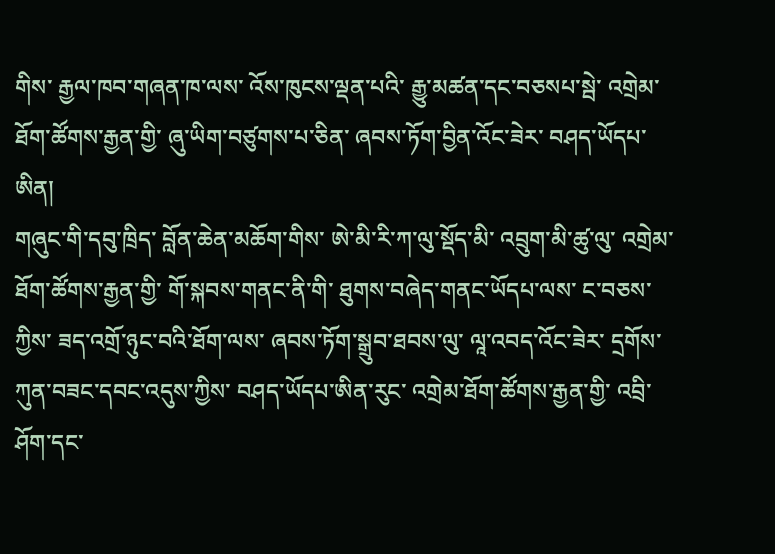གིས་ རྒྱལ་ཁབ་གཞན་ཁ་ལས་ འོས་ཁུངས་ལྡན་པའི་ རྒྱུ་མཚན་དང་བཅསཔ་སྦེ་ འགྲེམ་ཐོག་ཚོགས་རྒྱན་གྱི་ ཞུ་ཡིག་བཙུགས་པ་ཅིན་ ཞབས་ཏོག་བྱིན་འོང་ཟེར་ བཤད་ཡོདཔ་ཨིན།
གཞུང་གི་དབུ་ཁྲིད་ བློན་ཆེན་མཆོག་གིས་ ཨེ་མི་རི་ཀ་ལུ་སྡོད་མི་ འབྲུག་མི་ཚུ་ལུ་ འགྲེམ་ཐོག་ཚོགས་རྒྱན་གྱི་ གོ་སྐབས་གནང་ནི་གི་ ཐུགས་བཞེད་གནང་ཡོདཔ་ལས་ ང་བཅས་ཀྱིས་ ཟད་འགྲོ་ཉུང་བའི་ཐོག་ལས་ ཞབས་ཏོག་སྒྲུབ་ཐབས་ལུ་ ལཱ་འབད་འོང་ཟེར་ དྲགོས་ཀུན་བཟང་དབང་འདུས་ཀྱིས་ བཤད་ཡོདཔ་ཨིན་རུང་ འགྲེམ་ཐོག་ཚོགས་རྒྱན་གྱི་ འབྲི་ཤོག་དང་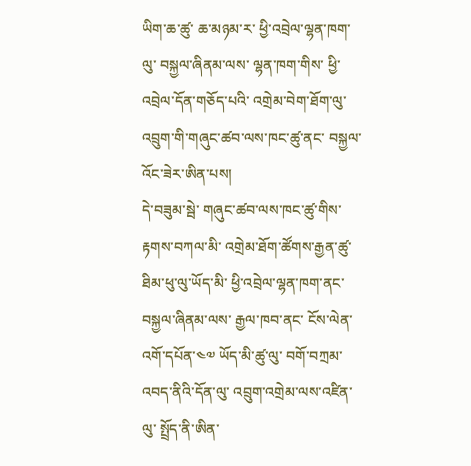ཡིག་ཆ་ཚུ་ ཆ་མཉམ་ར་ ཕྱི་འབྲེལ་ལྷན་ཁག་ལུ་ བསྐྱལ་ཞིནམ་ལས་ ལྷན་ཁག་གིས་ ཕྱི་འབྲེལ་དོན་གཅོད་པའི་ འགྲེམ་བེག་ཐོག་ལུ་ འབྲུག་གི་གཞུང་ཚབ་ལས་ཁང་ཚུ་ནང་ བསྐྱལ་འོང་ཟེར་ཨིན་པས།
དེ་བཟུམ་སྦེ་ གཞུང་ཚབ་ལས་ཁང་ཚུ་གིས་ རྟགས་བཀལ་མི་ འགྲེམ་ཐོག་ཚོགས་རྒྱན་ཚུ་ ཐིམ་ཕུ་ལུ་ཡོད་མི་ ཕྱི་འབྲེལ་ལྷན་ཁག་ནང་ བསྐྱལ་ཞིནམ་ལས་ རྒྱལ་ཁབ་ནང་ ངོས་ལེན་འགོ་དཔོན་༤༧ ཡོད་མི་ཚུ་ལུ་ བགོ་བཀྲམ་འབད་ནིའི་དོན་ལུ་ འབྲུག་འགྲེམ་ལས་འཛིན་ལུ་ སྤྲོད་ནི་ཨིན་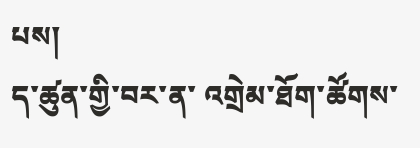པས།
ད་ཚུན་གྱི་བར་ན་ འགྲེམ་ཐོག་ཚོགས་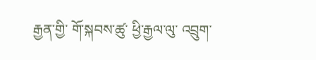རྒྱན་གྱི་ གོ་སྐབས་ཚུ་ ཕྱི་རྒྱལ་ལུ་ འབྲུག་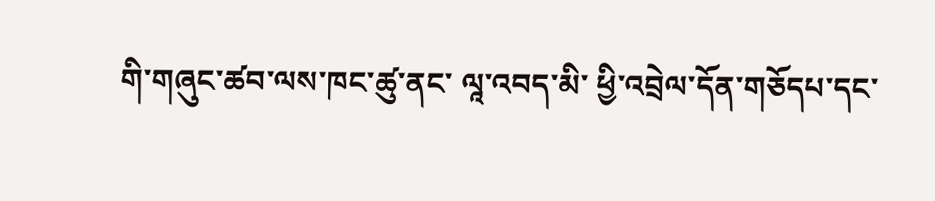གི་གཞུང་ཚབ་ལས་ཁང་ཚུ་ནང་ ལཱ་འབད་མི་ ཕྱི་འབྲེལ་དོན་གཅོདཔ་དང་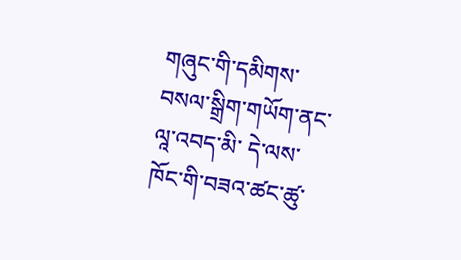གཞུང་གི་དམིགས་བསལ་སྒྲིག་གཡོག་ནང་ ལཱ་འབད་མི་ དེ་ལས་ ཁོང་གི་བཟའ་ཚང་ཚུ་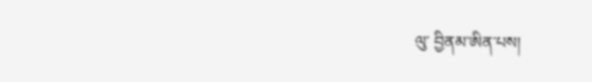ལུ་ བྱིནམ་ཨིན་པས།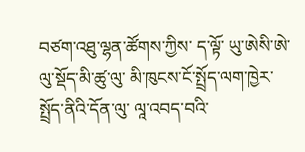བཙག་འཐུ་ལྷན་ཚོགས་ཀྱིས་ ད་ལྟོ་ ཡུ་ཨེསི་ཨེ་ལུ་སྡོད་མི་ཚུ་ལུ་ མི་ཁུངས་ངོ་སྤྲོད་ལག་ཁྱེར་ སྤྲོད་ནིའི་དོན་ལུ་ ལཱ་འབད་བའི་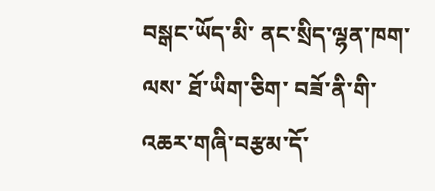བསྒང་ཡོད་མི་ ནང་སྲིད་ལྷན་ཁག་ལས་ ཐོ་ཡིག་ཅིག་ བཟོ་ནི་གི་ འཆར་གཞི་བརྩམ་དོ་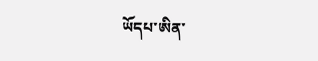ཡོདཔ་ཨིན་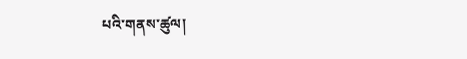པའི་གནས་ཚུལ།